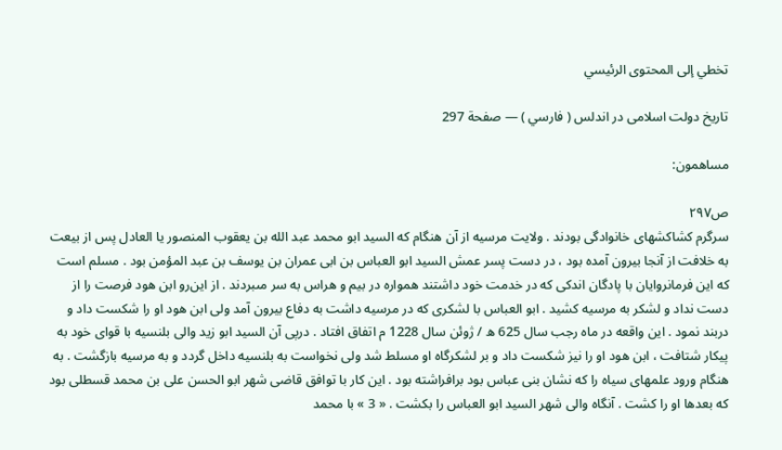تخطي إلى المحتوى الرئيسي

تاريخ دولت اسلامى در اندلس ( فارسي ) — صفحة 297

مساهمون:

ص٢٩٧
سرگرم كشاكشهاى خانوادگى بودند . ولايت مرسيه از آن هنگام كه السيد ابو محمد عبد الله بن يعقوب المنصور يا العادل پس از بيعت به خلافت از آنجا بيرون آمده بود ، در دست پسر عمش السيد ابو العباس بن ابى عمران بن يوسف بن عبد المؤمن بود . مسلم است كه اين فرمانروايان با پادگان اندكى كه در خدمت خود داشتند همواره در بيم و هراس به سر مىبردند . از اين‌رو ابن هود فرصت را از دست نداد و لشكر به مرسيه كشيد . ابو العباس با لشكرى كه در مرسيه داشت به دفاع بيرون آمد ولى ابن هود او را شكست داد و دربند نمود . اين واقعه در ماه رجب سال 625 ه / ژوئن سال 1228 م اتفاق افتاد . درپى آن السيد ابو زيد والى بلنسيه با قواى خود به پيكار شتافت ، ابن هود او را نيز شكست داد و بر لشكرگاه او مسلط شد ولى نخواست به بلنسيه داخل گردد و به مرسيه بازگشت . به هنگام ورود علمهاى سياه را كه نشان بنى عباس بود برافراشته بود . اين كار با توافق قاضى شهر ابو الحسن على بن محمد قسطلى بود كه بعدها او را كشت . آنگاه والى شهر السيد ابو العباس را بكشت . « 3 » با محمد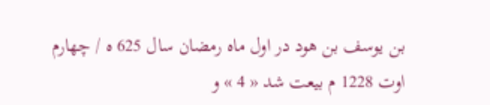بن يوسف بن هود در اول ماه رمضان سال 625 ه / چهارم اوت 1228 م بيعت شد « 4 » و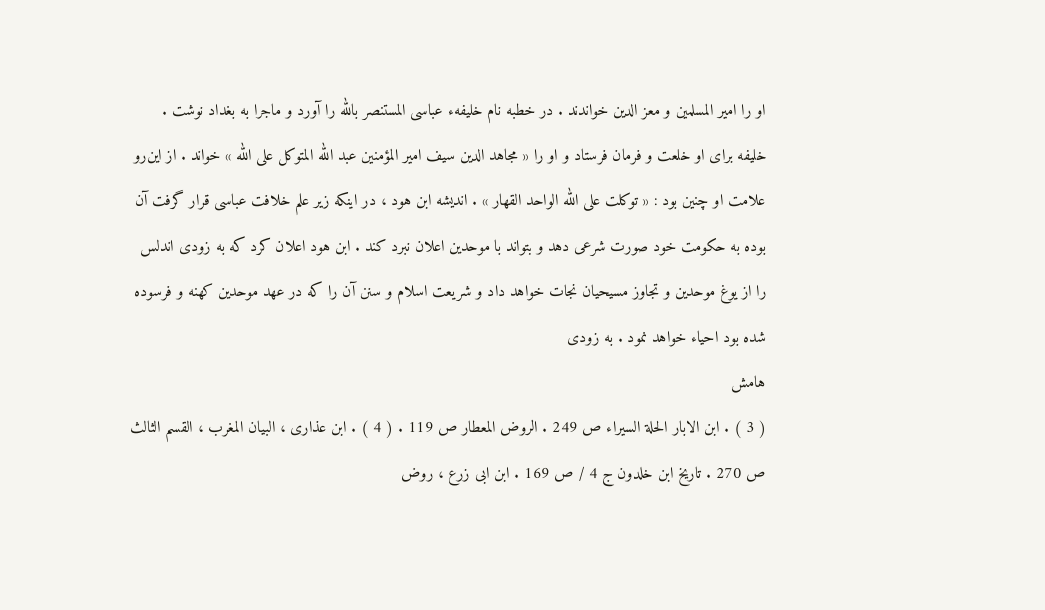او را امير المسلمين و معز الدين خواندند . در خطبه نام خليفهء عباسى المستنصر بالله را آورد و ماجرا به بغداد نوشت . خليفه براى او خلعت و فرمان فرستاد و او را « مجاهد الدين سيف امير المؤمنين عبد الله المتوكل على الله » خواند . از اين‌رو علامت او چنين بود : « توكلت على الله الواحد القهار » . انديشه ابن هود ، در اينكه زير علم خلافت عباسى قرار گرفت آن بوده به حكومت خود صورت شرعى دهد و بتواند با موحدين اعلان نبرد كند . ابن هود اعلان كرد كه به زودى اندلس را از يوغ موحدين و تجاوز مسيحيان نجات خواهد داد و شريعت اسلام و سنن آن را كه در عهد موحدين كهنه و فرسوده شده بود احياء خواهد نمود . به زودى
هامش
( 3 ) . ابن الابار الحلة السيراء ص 249 . الروض المعطار ص 119 . ( 4 ) . ابن عذارى ، البيان المغرب ، القسم الثالث ص 270 . تاريخ ابن خلدون ج 4 / ص 169 . ابن ابى زرع ، روض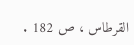القرطاس ، ص 182 .